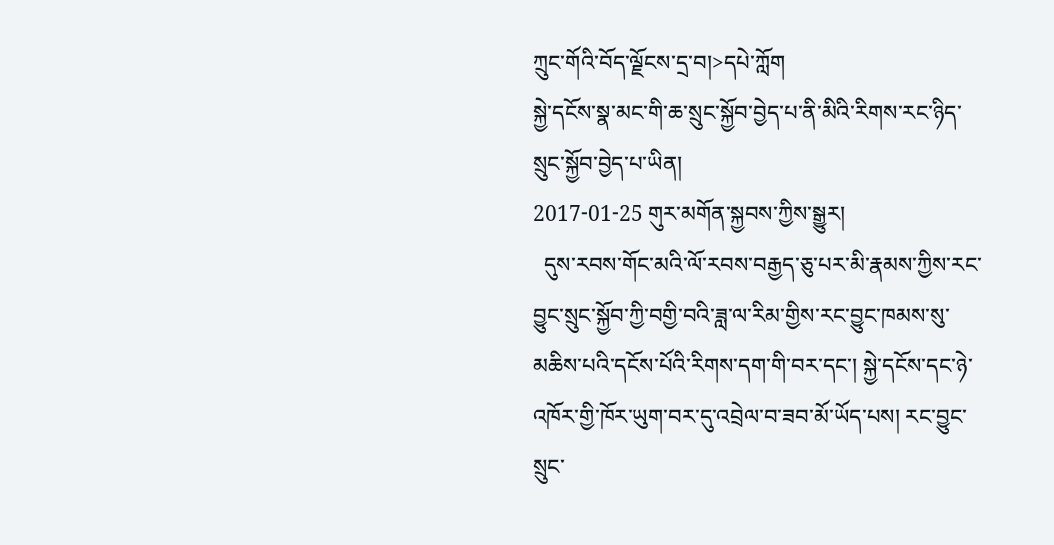ཀྲུང་གོའི་བོད་ལྗོངས་དྲ་བ།>དཔེ་ཀློག
སྐྱེ་དངོས་སྣ་མང་གི་ཆ་སྲུང་སྐྱོབ་བྱེད་པ་ནི་མིའི་རིགས་རང་ཉིད་སྲུང་སྐྱོབ་བྱེད་པ་ཡིན།
2017-01-25 གུར་མགོན་སྐྱབས་ཀྱིས་སྒྱུར།
  དུས་རབས་གོང་མའི་ལོ་རབས་བརྒྱད་ཅུ་པར་མི་རྣམས་ཀྱིས་རང་བྱུང་སྲུང་སྐྱོབ་ཀྱི་བགྱི་བའི་ཟླ་ལ་རིམ་གྱིས་རང་བྱུང་ཁམས་སུ་མཆིས་པའི་དངོས་པོའི་རིགས་དག་གི་བར་དང་། སྐྱེ་དངོས་དང་ཉེ་འཁོར་གྱི་ཁོར་ཡུག་བར་དུ་འབྲེལ་བ་ཟབ་མོ་ཡོད་པས། རང་བྱུང་སྲུང་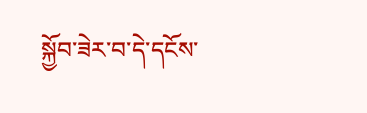སྐྱོབ་ཟེར་བ་དེ་དངོས་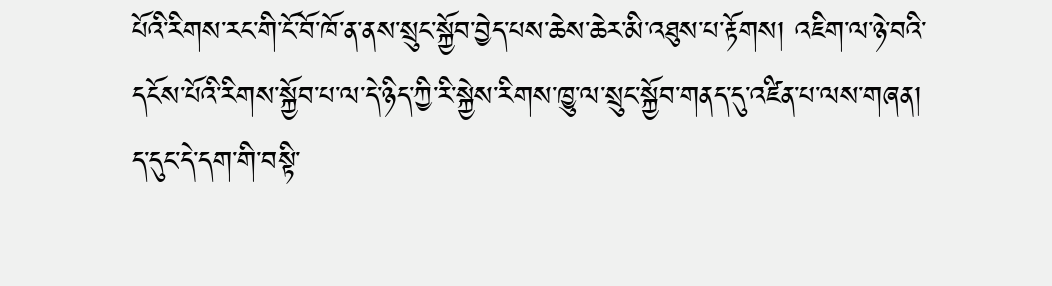པོའི་རིགས་རང་གི་ངོ་བོ་ཁོ་ན་ནས་སྲུང་སྐྱོབ་བྱེད་པས་ཆེས་ཆེར་མི་འཐུས་པ་རྟོགས། འཇིག་ལ་ཉེ་བའི་དངོས་པོའི་རིགས་སྐྱོབ་པ་ལ་དེ་ཉིད་ཀྱི་རི་སྐྱེས་རིགས་ཁྱུ་ལ་སྲུང་སྐྱོབ་གནད་དུ་འཛིན་པ་ལས་གཞན། ད་དུང་དེ་དག་གི་བསྟི་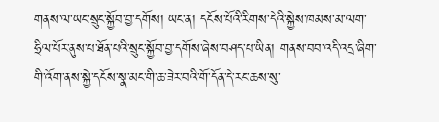གནས་ལ་ཡང་སྲུང་སྐྱོབ་བྱ་དགོས། ཡང་ན། དངོས་པོའི་རིགས་དེའི་སྐྱེས་ཁམས་མ་ལག་ཧྲིལ་པོར་ནུས་པ་ཐོན་པའི་སྲུང་སྐྱོབ་བྱ་དགོས་ཞེས་བཤད་པ་ཡིན། གནས་བབ་འདི་འདྲ་ཞིག་གི་འོག་ནས་སྐྱེ་དངོས་སྣ་མང་གི་ཆ་ཟེར་བའི་གོ་དོན་དེ་རང་ཆས་སུ་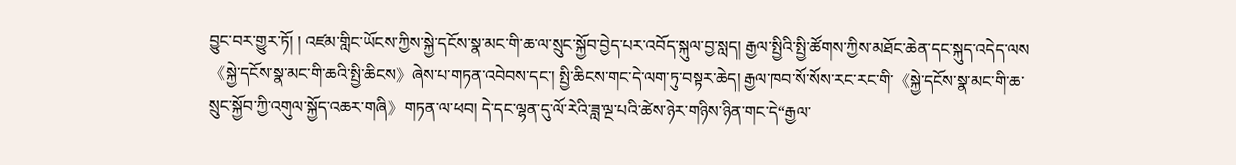བྱུང་བར་གྱུར་ཏོ། ། འཛམ་གླིང་ཡོངས་ཀྱིས་སྐྱེ་དངོས་སྣ་མང་གི་ཆ་ལ་སྲུང་སྐྱོབ་བྱེད་པར་འབོད་སྐུལ་བྱ་སླད། རྒྱལ་སྤྱིའི་སྤྱི་ཚོགས་ཀྱིས་མཐོང་ཆེན་དང་སྐུད་འདེད་ལས《སྐྱེ་དངོས་སྣ་མང་གི་ཆའི་སྤྱི་ཆིངས》ཞེས་པ་གཏན་འབེབས་དང་། སྤྱི་ཆིངས་གང་དེ་ལག་ཏུ་བསྟར་ཆེད། རྒྱལ་ཁབ་སོ་སོས་རང་རང་གི་《སྐྱེ་དངོས་སྣ་མང་གི་ཆ་སྲུང་སྐྱོབ་ཀྱི་འགུལ་སྐྱོད་འཆར་གཞི》གཏན་ལ་ཕབ། དེ་དང་ལྷན་དུ་ལོ་རེའི་ཟླ་ལྔ་པའི་ཚེས་ཉེར་གཉིས་ཉིན་གང་དེ“རྒྱལ་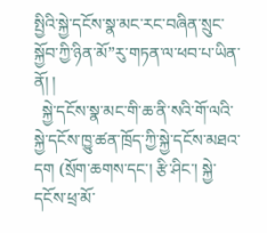སྤྱིའི་སྐྱེ་དངོས་སྣ་མང་རང་བཞིན་སྲུང་སྐྱོབ་ཀྱི་ཉིན་མོ”རུ་གཏན་ལ་ཕབ་པ་ཡིན་ནོ། །
  སྐྱེ་དངོས་སྣ་མང་གི་ཆ་ནི་སའི་གོ་ལའི་སྐྱེ་དངོས་ཁྱུ་ཚན་ཁྲོད་ཀྱི་སྐྱེ་དངོས་མཐའ་དག (སྲོག་ཆགས་དང་། རྩི་ཤིང་། སྐྱེ་དངོས་ཕྲ་མོ་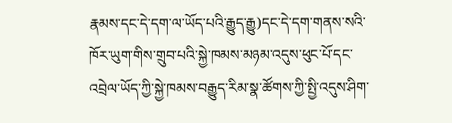རྣམས་དང་དེ་དག་ལ་ཡོད་པའི་རྒྱུད་རྒྱུ)དང་དེ་དག་གནས་སའི་ཁོར་ཡུག་གིས་གྲུབ་པའི་སྐྱེ་ཁམས་མཉམ་འདུས་ཕུང་པོ་དང་འབྲེལ་ཡོད་ཀྱི་སྐྱེ་ཁམས་བརྒྱུད་རིམ་སྣ་ཚོགས་ཀྱི་སྤྱི་འདུས་ཤིག་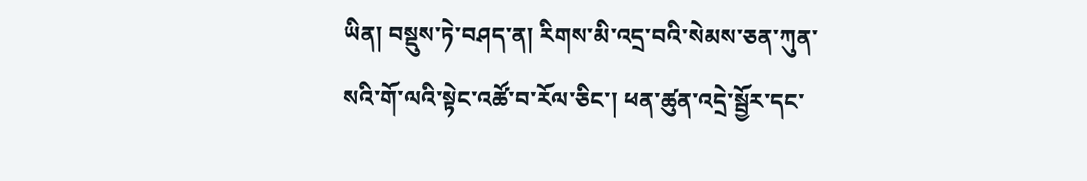ཡིན། བསྡུས་ཏེ་བཤད་ན། རིགས་མི་འདྲ་བའི་སེམས་ཅན་ཀུན་སའི་གོ་ལའི་སྟེང་འཚོ་བ་རོལ་ཅིང་། ཕན་ཚུན་འདྲེ་སྦྱོར་དང་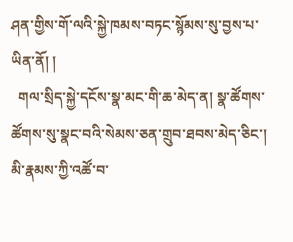ཤན་གྱིས་གོ་ལའི་སྐྱེ་ཁམས་བཏང་སྙོམས་སུ་བྱས་པ་ཡིན་ནོ། །
  གལ་སྲིད་སྐྱེ་དངོས་སྣ་མང་གི་ཆ་མེད་ན། སྣ་ཚོགས་ཚོགས་སུ་སྣང་བའི་སེམས་ཅན་གྲུབ་ཐབས་མེད་ཅིང་། མི་རྣམས་ཀྱི་འཚོ་བ་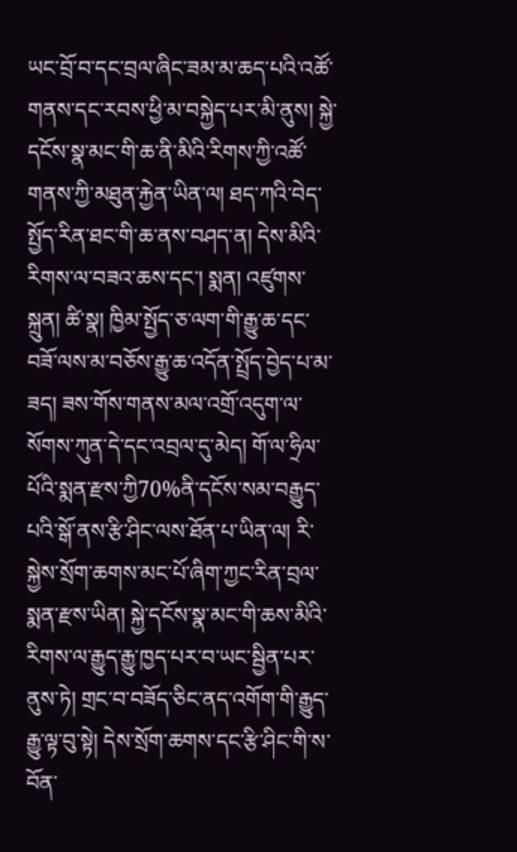ཡང་བྲོ་བ་དང་བྲལ་ཞིང་ཟམ་མ་ཆད་པའི་འཚོ་གནས་དང་རབས་ཕྱི་མ་བསྐྱེད་པར་མི་ནུས། སྐྱེ་དངོས་སྣ་མང་གི་ཆ་ནི་མིའི་རིགས་ཀྱི་འཚོ་གནས་ཀྱི་མཐུན་རྐྱེན་ཡིན་ལ། ཐད་ཀའི་བེད་སྤྱོད་རིན་ཐང་གི་ཆ་ནས་བཤད་ན། དེས་མིའི་རིགས་ལ་བཟའ་ཆས་དང་། སྨན། འཛུགས་སྐྲུན། ཚི་སྣ། ཁྱིམ་སྤྱོད་ཅ་ལག་གི་རྒྱུ་ཆ་དང་བཟོ་ལས་མ་བཅོས་རྒྱུ་ཆ་འདོན་སྤྲོད་བྱེད་པ་མ་ཟད། ཟས་གོས་གནས་མལ་འགྲོ་འདུག་ལ་སོགས་ཀུན་དེ་དང་འབྲལ་དུ་མེད། གོ་ལ་ཧྲིལ་པོའི་སྨན་རྫས་ཀྱི70%ནི་དངོས་སམ་བརྒྱུད་པའི་སྒོ་ནས་རྩི་ཤིང་ལས་ཐོན་པ་ཡིན་ལ། རི་སྐྱེས་སྲོག་ཆགས་མང་པོ་ཞིག་ཀྱང་རིན་བྲལ་སྨན་རྫས་ཡིན། སྐྱེ་དངོས་སྣ་མང་གི་ཆས་མིའི་རིགས་ལ་རྒྱུད་རྒྱུ་ཁྱད་པར་བ་ཡང་སྦྱིན་པར་ནུས་ཏེ། གྲང་བ་བཟོད་ཅིང་ནད་འགོག་གི་རྒྱུད་རྒྱུ་ལྟ་བུ་སྟེ། དེས་སྲོག་ཆགས་དང་རྩི་ཤིང་གི་ས་བོན་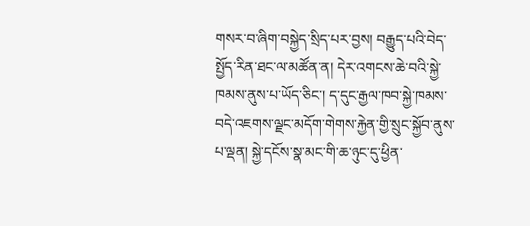གསར་བ་ཞིག་བསྐྱེད་སྲིད་པར་བྱས། བརྒྱུད་པའི་བེད་སྤྱོད་རིན་ཐང་ལ་མཚོན་ན། དེར་འགངས་ཆེ་བའི་སྐྱེ་ཁམས་ནུས་པ་ཡོད་ཅིང་། ད་དུང་རྒྱལ་ཁབ་སྐྱེ་ཁམས་བདེ་འཇགས་ལྗང་མདོག་གེགས་རྐྱེན་གྱི་སྲུང་སྐྱོབ་ནུས་པ་ལྡན། སྐྱེ་དངོས་སྣ་མང་གི་ཆ་ཉུང་དུ་ཕྱིན་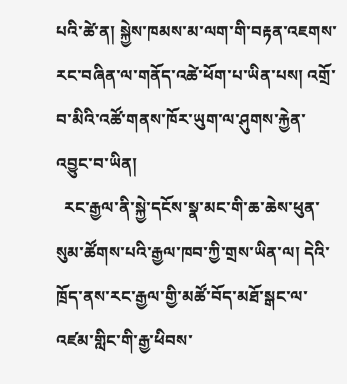པའི་ཚེ་ན། སྐྱེས་ཁམས་མ་ལག་གི་བརྟན་འཇགས་རང་བཞིན་ལ་གནོད་འཚེ་ཕོག་པ་ཡིན་པས། འགྲོ་བ་མིའི་འཚོ་གནས་ཁོར་ཡུག་ལ་ཤུགས་རྐྱེན་འབྱུང་བ་ཡིན།
  རང་རྒྱལ་ནི་སྐྱེ་དངོས་སྣ་མང་གི་ཆ་ཆེས་ཕུན་སུམ་ཚོགས་པའི་རྒྱལ་ཁབ་ཀྱི་གྲས་ཡིན་ལ། དེའི་ཁྲོད་ནས་རང་རྒྱལ་གྱི་མཚོ་བོད་མཐོ་སྒང་ལ་འཛམ་གླིང་གི་རྒྱ་ཕིབས་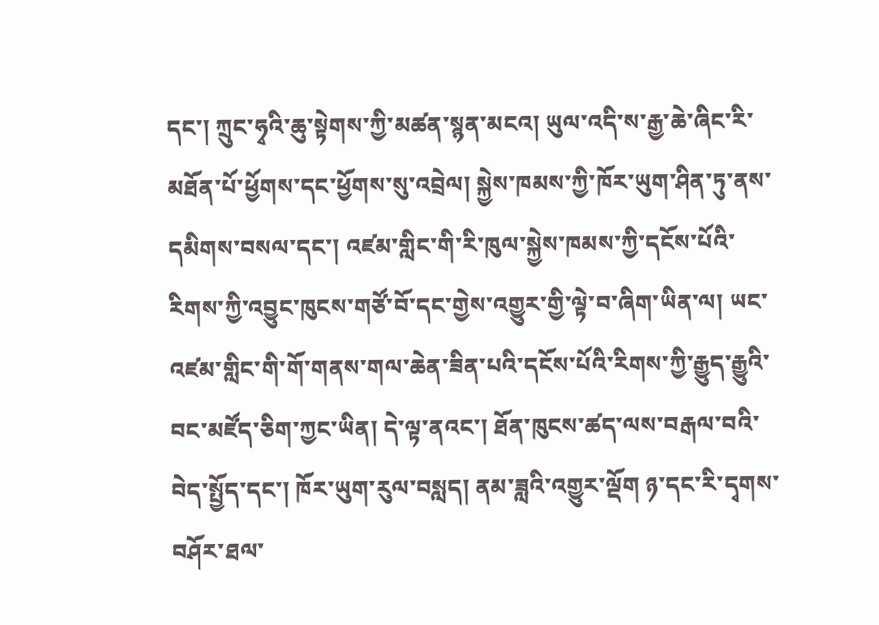དང་། ཀྲུང་ཧྭའི་ཆུ་སྟེགས་ཀྱི་མཚན་སྙན་མངའ། ཡུལ་འདི་ས་རྒྱ་ཆེ་ཞིང་རི་མཐོན་པོ་ཕྱོགས་དང་ཕྱོགས་སུ་འབྲེལ། སྐྱེས་ཁམས་ཀྱི་ཁོར་ཡུག་ཤིན་ཏུ་ནས་དམིགས་བསལ་དང་། འཛམ་གླིང་གི་རི་ཁུལ་སྐྱེས་ཁམས་ཀྱི་དངོས་པོའི་རིགས་ཀྱི་འབྱུང་ཁུངས་གཙོ་བོ་དང་གྱེས་འགྱུར་གྱི་ལྟེ་བ་ཞིག་ཡིན་ལ། ཡང་འཛམ་གླིང་གི་གོ་གནས་གལ་ཆེན་ཟིན་པའི་དངོས་པོའི་རིགས་ཀྱི་རྒྱུད་རྒྱུའི་བང་མཛོད་ཅིག་ཀྱང་ཡིན། དེ་ལྟ་ནའང་། ཐོན་ཁུངས་ཚད་ལས་བརྒལ་བའི་བེད་སྤྱོད་དང་། ཁོར་ཡུག་རུལ་བསླད། ནམ་ཟླའི་འགྱུར་ལྡོག ཉ་དང་རི་དྭགས་བཤོར་ཐལ་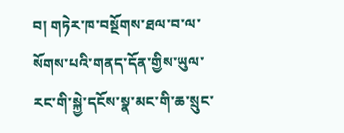བ། གཏེར་ཁ་བསྔོགས་ཐལ་བ་ལ་སོགས་པའི་གནད་དོན་གྱིས་ཡུལ་རང་གི་སྐྱེ་དངོས་སྣ་མང་གི་ཆ་སྲུང་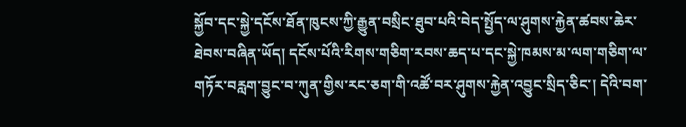སྐྱོབ་དང་སྐྱེ་དངོས་ཐོན་ཁུངས་ཀྱི་རྒྱུན་བསྲིང་ཐུབ་པའི་བེད་སྤྱོད་ལ་ཤུགས་རྐྱེན་ཚབས་ཆེར་ཐེབས་བཞིན་ཡོད། དངོས་པོའི་རིགས་གཅིག་རབས་ཆད་པ་དང་སྐྱེ་ཁམས་མ་ལག་གཅིག་ལ་གཏོར་བརླག་བྱུང་བ་ཀུན་གྱིས་རང་ཅག་གི་འཚོ་བར་ཤུགས་རྐྱེན་འབྱུང་སྲིད་ཅིང་། དེའི་བག་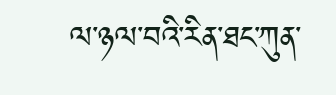ལ་ཉལ་བའི་རིན་ཐང་ཀུན་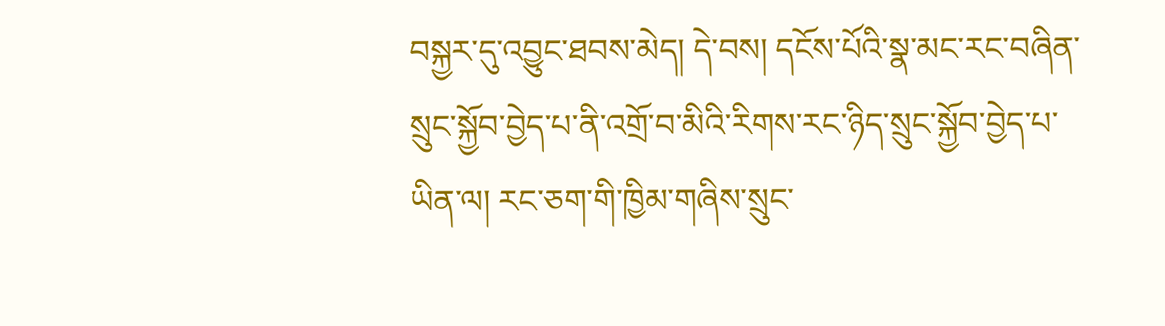བསྐྱར་དུ་འབྱུང་ཐབས་མེད། དེ་བས། དངོས་པོའི་སྣ་མང་རང་བཞིན་སྲུང་སྐྱོབ་བྱེད་པ་ནི་འགྲོ་བ་མིའི་རིགས་རང་ཉིད་སྲུང་སྐྱོབ་བྱེད་པ་ཡིན་ལ། རང་ཅག་གི་ཁྱིམ་གཞིས་སྲུང་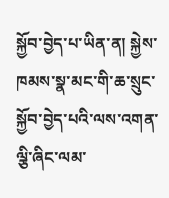སྐྱོབ་བྱེད་པ་ཡིན་ན། སྐྱེས་ཁམས་སྣ་མང་གི་ཆ་སྲུང་སྐྱོབ་བྱེད་པའི་ལས་འགན་ལྕི་ཞིང་ལམ་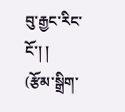བུ་རྒྱང་རིང་ངོ་། །
(རྩོམ་སྒྲིག་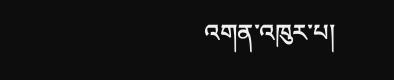འགན་འཁུར་པ།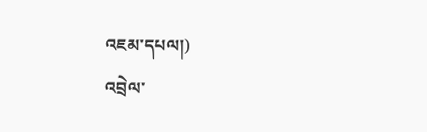འཇམ་དཔལ།)
འབྲེལ་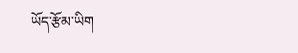ཡོད་རྩོམ་ཡིག